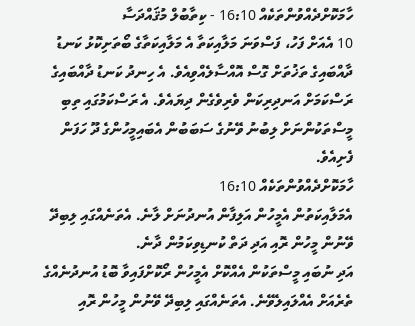ހާމަކޮށްދެއްވުންތަކެއް 16:10 - ކިތާބުލް މުޤައްދަސާ
10 އެއަށް ފަހު، ފަސްވަނަ މަލާއިކަތާ އެ މަލާއިކަތާގެ ބޯތަށިކޮޅު ކަނޑު ދާއްބައިގެ ތަޚުތަށް ގޮސް އޮއްސާލެއްވިއެވެ. އެ ހިނދު ކަނޑު ދާއްބައިގެ ރަސްކަމަށް އަނދިރިކަން ވެރިވެގެން ދިޔައެވެ. އެ ރަސްކަމުގައި ތިބި މީސްތަކުންނަށް ލިބުނު ވޭނުގެ ސަބަބުން އެބައިމީހުންގެ ދޫ ހަފަން ފެށިއެވެ.
ހާމަކޮށްދެއްވުންތަކެއް 16:10
އެމަލާއިކަތުން އެމީހުން އަލިފާން އުނދުނަށް ލާނެ. އެތަނެއްގައި ލިބިދޭ ވޭނުން މީހުން ރޮއި އަދި ދަތް ކުނޑިވިކަމުން ދާނެ.
އަދި ނުބައި މީސްތަކުން އެއްކޮށް އެމީހުން ރޯކޮށްފައިވާ ބޮޑު އުނދުނެއްގެ ތެރެއަށް އެއްލައިލެވޭނެ. އެތަނެއްގައި ލިބިދޭ ވޭނުން މީހުން ރޮއި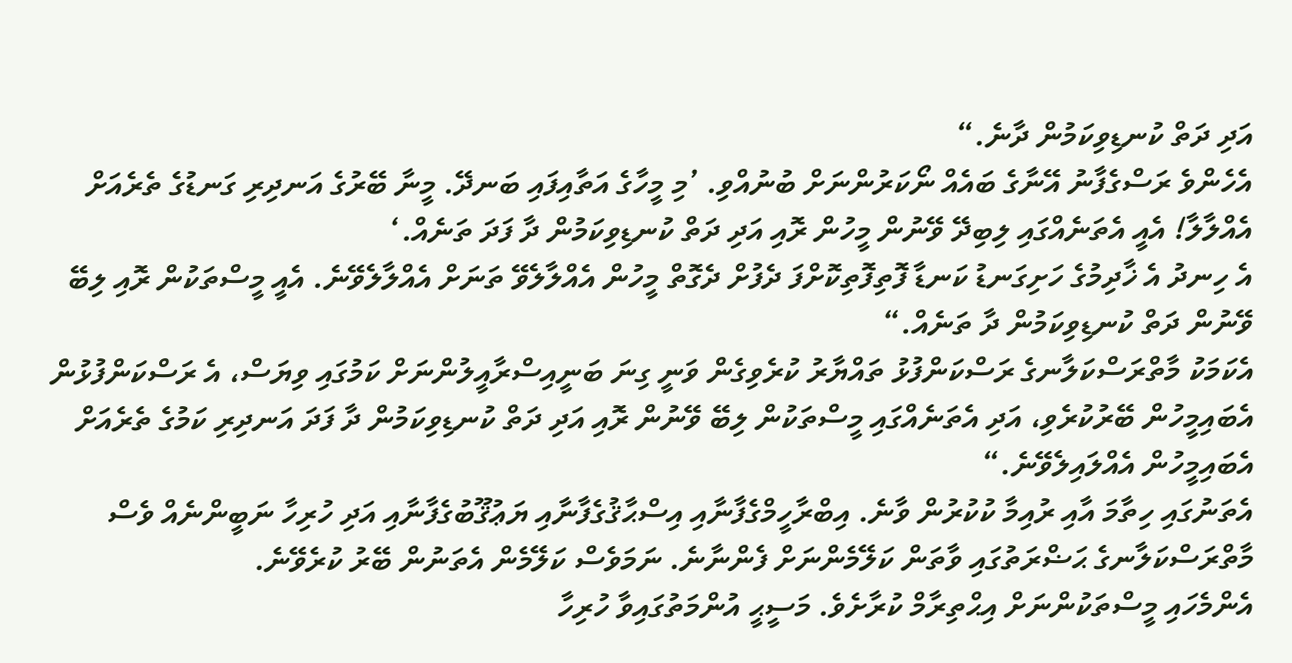އަދި ދަތް ކުނޑިވިކަމުން ދާނެ.“
އެހެންވެ ރަސްގެފާނު އޭނާގެ ބައެއް ނޯކަރުންނަށް ބުނުއްވި. ’މި މީހާގެ އަތާއިފައި ބަނދޭ. މީނާ ބޭރުގެ އަނދިރި ގަނޑުގެ ތެރެއަށް އެއްލާލާ! އެއީ އެތަނެއްގައި ލިބިދޭ ވޭނުން މީހުން ރޮއި އަދި ދަތް ކުނޑިވިކަމުން ދާ ފަދަ ތަނެއް.‘
އެ ހިނދު އެ ޚާދިމުގެ ހަށިގަނޑު ކަނޑާ ފޮތިފޮތިކޮށްފަ ދެފުށް ދެގޮތް މީހުން އެއްލާލެވޭ ތަނަށް އެއްލާލެވޭނެ. އެއީ މީސްތަކުން ރޮއި ލިބޭ ވޭނުން ދަތް ކުނޑިވިކަމުން ދާ ތަނެއް.“
އެކަމަކު މާތްރަސްކަލާނގެ ރަސްކަންފުޅު ތައްޔާރު ކުރެވިގެން ވަނީ ގިނަ ބަނީއިސްރާއީލުންނަށް ކަމުގައި ވިޔަސް، އެ ރަސްކަންފުޅުން އެބައިމީހުން ބޭރުކުރެވި، އަދި އެތަނެއްގައި މީސްތަކުން ލިބޭ ވޭނުން ރޮއި އަދި ދަތް ކުނޑިވިކަމުން ދާ ފަދަ އަނދިރި ކަމުގެ ތެރެއަށް އެބައިމީހުން އެއްލައިލެވޭނެ.“
އެތަނުގައި ހިތާމަ އާއި ރުއިމާ ކުކުރުން ވާނެ. އިބްރާހީމްގެފާނާއި އިސްޙާޤުގެފާނާއި ޔަޢުޤޫބުގެފާނާއި އަދި ހުރިހާ ނަބީންނެއް ވެސް މާތްރަސްކަލާނގެ ޙަޟްރަތުގައި ވާތަން ކަލޭމެންނަށް ފެންނާނެ. ނަމަވެސް ކަލޭމެން އެތަނުން ބޭރު ކުރެވޭނެ.
އެންމެހައި މީސްތަކުންނަށް އިޙްތިރާމް ކުރާށެވެ. މަސީޙީ އުންމަތުގައިވާ ހުރިހާ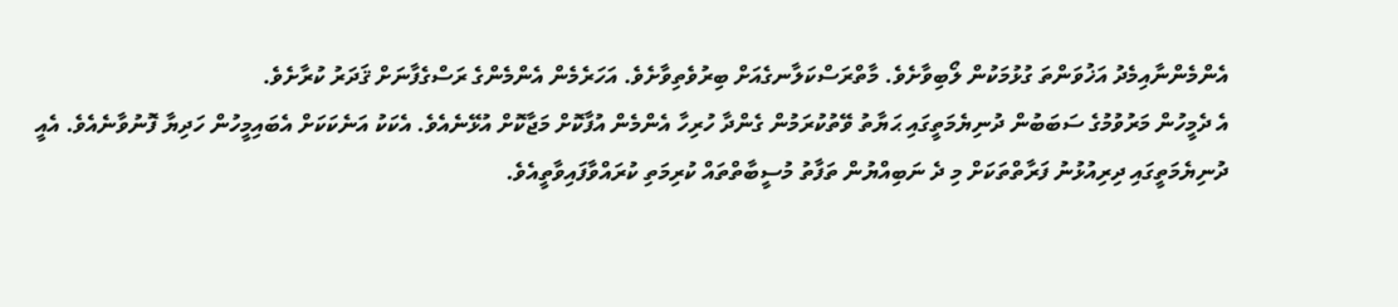އެންމެންނާއިމެދު އަޚުވަންތަ ގުޅުމަކުން ލޯބިވާށެވެ. މާތްރަސްކަލާނގެއަށް ބިރުވެތިވާށެވެ. އަހަރެމެން އެންމެންގެ ރަސްގެފާނަށް ޤަދަރު ކުރާށެވެ.
އެ ދެމީހުން މަރުވުމުގެ ސަބަބުން ދުނިޔެމަތީގައި ޙަޔާތު ވޭތުކުރަމުން ގެންދާ ހުރިހާ އެންމެން އުފާކޮށް މަޖާކޮށް އުޅޭނެއެވެ. އެކަކު އަނެކަކަށް އެބައިމީހުން ހަދިޔާ ފޮނުވާނެއެވެ. އެއީ ދުނިޔެމަތީގައި ދިރިއުޅުނު ފަރާތްތަކަށް މި ދެ ނަބިއްޔުން ތަފާތު މުސީބާތްތައް ކުރިމަތި ކުރައްވާފައިވާތީއެވެ.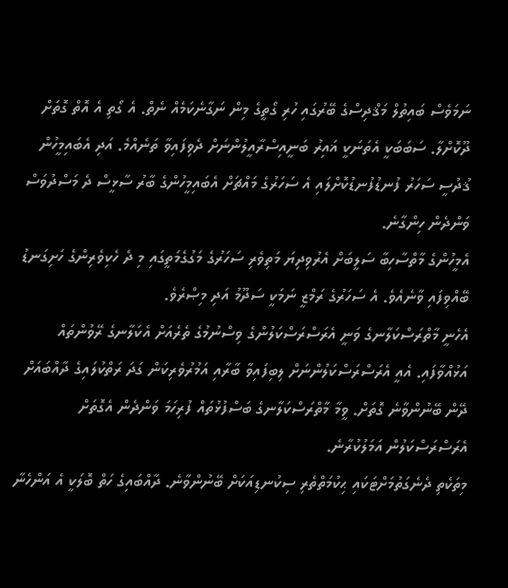ނަމަވެސް ބައިތުލް މަޤްދިސްގެ ބޭރުގައި ހުރި ގޯތީގެ މިން ނަގާނެކަމެއް ނެތް. އެ ގޯތި އެ އޮތް ގޮތަށް ދޫކޮށްލާ. ސަބަބަކީ އެތަނަކީ ޣައިރު ބަނީއިސްރާއީލުންނަށް ދެވިފައިވާ ތަނެއްމެ. އަދި އެބައިމީހުން ޤުދުސީ ސަހަރު ފުނޑުފުނޑުކޮށްލައި އެ ސަހަރުގެ މައްޗަށް އެބައިމީހުންގެ ބާރު ސާޅީސް ދެ މަސްދުވަސް ވަންދެން ހިންގާނެ.
އެމީހުންގެ މާތްސާހިބާ ސަލީބަށް އެރުވިދިޔަ މަތިވެރި ސަހަރުގެ މަގުގެމަތީގައި މި ދެ ހެކިވެރިންގެ ހަށިގަނޑު ބޭއްވިފައި ވާނެއެވެ. އެ ސަހަރުގެ ރަމްޒީ ނަމަކީ ސަދޫމު އަދި މިޞްރެވެ.
އެހެނީ މާތްރަސްކަލާނގެ ވަނީ އެރަސްރަސްކަލުންގެ ވިސްނުމުގެ ތެރެއަށް އެކަލާނގެ ރޭވުންތައް އަޅުއްވާފައި. އެއީ އެރަސްރަސްކަލުންނަށް ލިބިފައިވާ ބާރާއި އަމުރުވެރިކަން ގަދަ ރަތްކުލައިގެ ދާއްބައަށް ދޭން ބޭނުންވާނެ ގޮތަށް. ވީމާ މާތްރަސްކަލާނގެ ބަސްފުޅުތައް ފުރިހަމަ ވަންދެން އެގޮތަށް އެރަސްރަސްކަލުން އަމަލުކުރާނެ.
މިތަކެތި ދެނެގަތުމަށްޓަކައި ޙިކުމަތްތެރި ސިކުނޑިއަކަށް ބޭނުންވާނެ. ދާއްބައިގެ ހަތް ބޮލަކީ އެ އަންހެނާ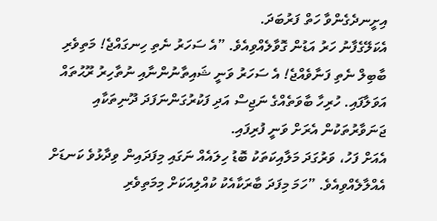އިށީނދެގެންވާ ހަތް ފަރުބަދަ.
އެކަލޭގެފާނު ހަރު އަޑުން ގޮވާލެއްވިއެވެ. ”އެ ސަހަރު ނެތި ހިނގައްޖެ! މަތިވެރި ބާބިލް ނެތި ފަނާވެއްޖެ! އެ ސަހަރު ވަނީ ޝައިތާނުންނާއި ނުތާހިރު ރޫޙުތައް އަވަލާފައި. ހުރިހާ ބާވަތެއްގެ ނަޖިސް އަދި ފަކުރުގަންނަފަދަ ދޫނިތަކާއި ޖަނަވާރުތަކުން އެރަށް ވަނީ ފުރިފައި.
އެއަށް ފަހު، ވަރުގަދަ މަލާއިކަތަކު ބޮޑު ހިލައެއް ނަގައި މިފަދައިން ވިދާޅުވެ ކަނޑަށް އެއްލާލެއްވިއެވެ. ”ހަމަ މިފަދަ ބާރަކާއެކު ކުއްލިއަކަށް މިމަތިވެރި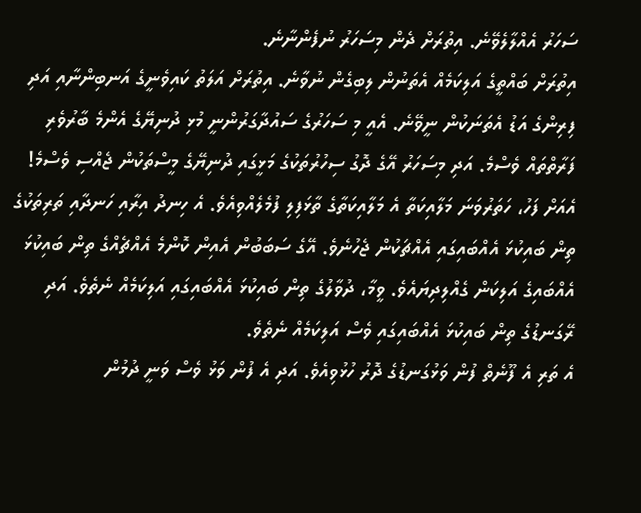ސަހަރު އެއްލާލެވޭނެ. އިތުރަށް ދެން މިސަހަރު ނުފެންނާނެ.
އިތުރަށް ބައްތީގެ އަލިކަމެއް އެތަނުން ލިބިގެން ނުވާނެ. އިތުރަށް އަލަތު ކައިވެނީގެ އަނބިންނާއި އަދި ފިރިންގެ އަޑު އެތަނަކުން ނީވޭނެ. އެއީ މި ސަހަރުގެ ސައުދާގަރުންނީ މުޅި ދުނިޔޭގެ އެންމެ ބާރުވެރި ފަރާތްތައް ވެސްމެ. އަދި މިސަހަރު އޭގެ ދޮގު ސިހުރުތަކުގެ މަޅީގައި ދުނިޔޭގެ މީސްތަކުން ޖެއްސި ވެސްމެ!
އެއަށް ފަހު، ހަތަރުވަނަ މަލާއިކަތާ އެ މަލާއިކަތާގެ ތާޅަފިލި ފުމެލެއްވިއެވެ. އެ ހިނދު އިރާއި ހަނދާއި ތަރިތަކުގެ ތިން ބައިކުޅަ އެއްބައިގައި އެއްޗަކުން ޖެހުނެވެ. އޭގެ ސަބަބުން އެއިން ކޮންމެ އެއްޗެއްގެ ތިން ބައިކުޅަ އެއްބައިގެ އަލިކަން ގެއްލިދިޔައެވެ. ވީމާ، ދުވާލުގެ ތިން ބައިކުޅަ އެއްބައިގައި އަލިކަމެއް ނެތެވެ. އަދި ރޭގަނޑުގެ ތިން ބައިކުޅަ އެއްބައިގައި ވެސް އަލިކަމެއް ނެތެވެ.
އެ ތަރި އެ ފޫނެތް ފުން ވަޅުގަނޑުގެ ދޮރު ހުޅުވިއެވެ. އަދި އެ ފުން ވަޅު ވެސް ވަނީ ދުމުން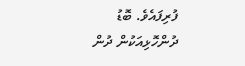ފުރިފައެވެ. ބޮޑު ދުންހޮޅިއަކުން ދުން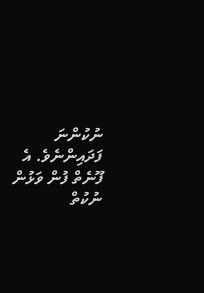ނުކުންނަ ފަދައިންނެވެ. އެ ފޫނެތް ފުން ވަޅުން ނުކުތް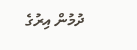ދުމުން އިރުގެ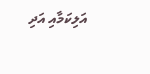އަލިކަމާއި އަދި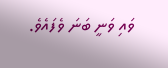ވައި ވަނީ ބަނަ ވެފައެވެ.